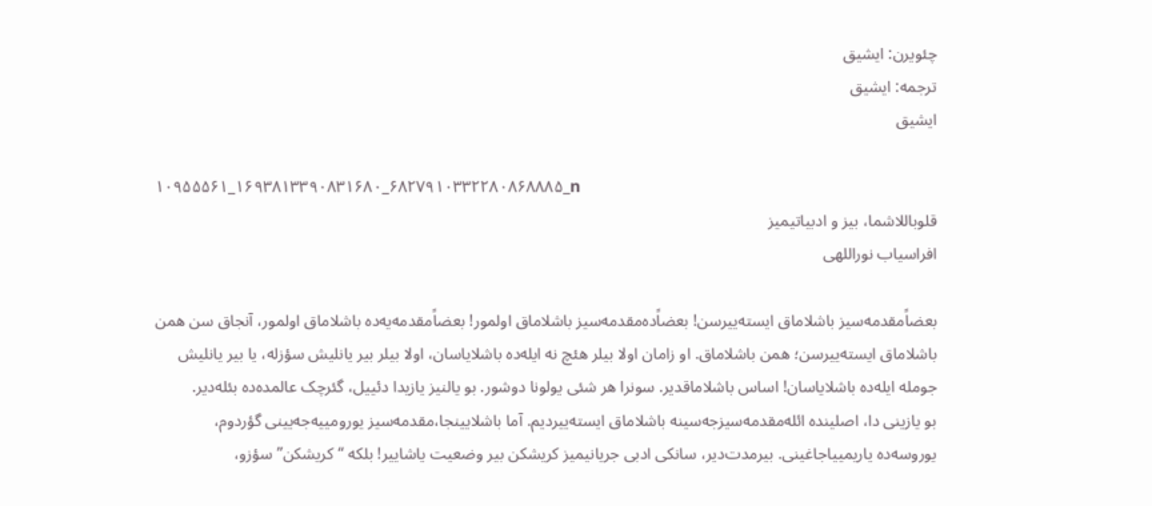چئویرن: ایشیق
ترجمه: ایشیق
ایشیق

۱۰۹۵۵۵۶۱_۱۶۹۳۸۱۳۳۹۰۸۳۱۶۸۰_۶۸۲۷۹۱۰۳۳۲۲۸۰۸۶۸۸۸۵_n
قلوباللاشما، بیز و ادبیاتیمیز
افراسیاب نوراللهی

بعضاً‌مقدمه‌سیز باشلاماق ایسته‌ییرسن! بعضاًده‌مقدمه‌سیز باشلاماق اولمور! بعضاً‌مقدمه‌یه‌ده باشلاماق اولمور، آنجاق سن همن باشلاماق ایسته‌ییرسن؛ همن باشلاماق. او زامان اولا بیلر هئچ نه ایله‌ده باشلایاسان، اولا بیلر بیر یانلیش سؤزله، یا بیر یانلیش جومله‌ ایله‌ده باشلایاسان! اساس باشلاماقدیر. سونرا هر شئی یولونا دوشور. بو یالنیز یازیدا دئییل، گئرچک عالمده‌ده بئله‌دیر.
بو یازینی دا، اصلینده ائله‌مقدمه‌سیزجه‌سینه باشلاماق ایسته‌ییردیم. آما باشلایینجا،‌مقدمه‌سیز یورومییه‌جه‌یینی گؤردوم، یوروسه‌ده یاریمییاجاغینی. بیر‌مدت‌دیر، سانکی ادبی جریانیمیز کریشکن بیر وضعیت یاشاییر! بلکه “کریشکن” سؤزو،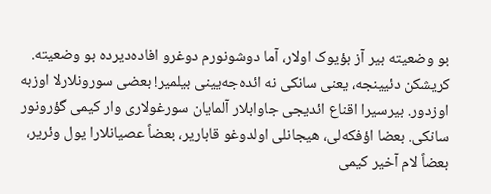بو وضعیته بیر آز بؤیوک اولار، آما دوشونورم دوغرو افاده‌دیرده بو وضعیته. کریشکن دئیینجه، یعنی سانکی نه ائده‌جه‌یینی بیلمیر! بعضی سورونلارلا اوزبه اوزدور. بیر‌سیرا اقناع ائدیجی جاوابلار آلمایان سورغولاری وار کیمی گؤرونور سانکی. بعضا اؤفکه‌لی، هیجانلی اولدوغو قاباریر، بعضاً عصیانلارا یول وئریر، بعضاً لام آخیر کیمی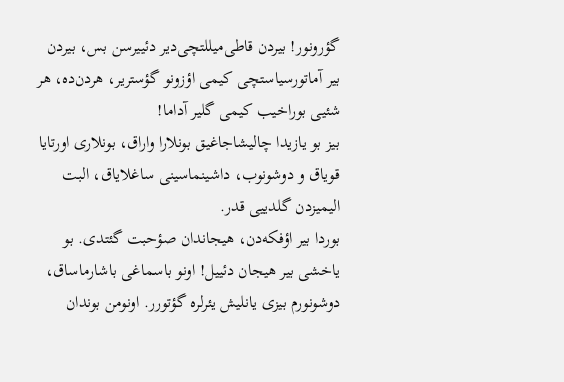گؤرونور! بیردن قاطی‌میللتچی‌دیر دئییرسن بس، بیردن بیر آماتور‌سیاستچی کیمی اؤزونو گؤستریر، هردن‌ده، هر شئیی بوراخیب کیمی گلیر آداما!
بیز بو یازیدا چالیشاجاغیق بونلارا واراق، بونلاری اورتایا قویاق و دوشونوب، داشینماسینی ساغلایاق، البت الیمیزدن گلدییی قدر.
بوردا بیر اؤفکه‌دن، هیجاندان صؤحبت گئتدی. بو یاخشی بیر هیجان دئییل! اونو باسماغی باشارماساق، دوشونورم بیزی یانلیش یئرلره گؤتورر. اونو‌من بوندان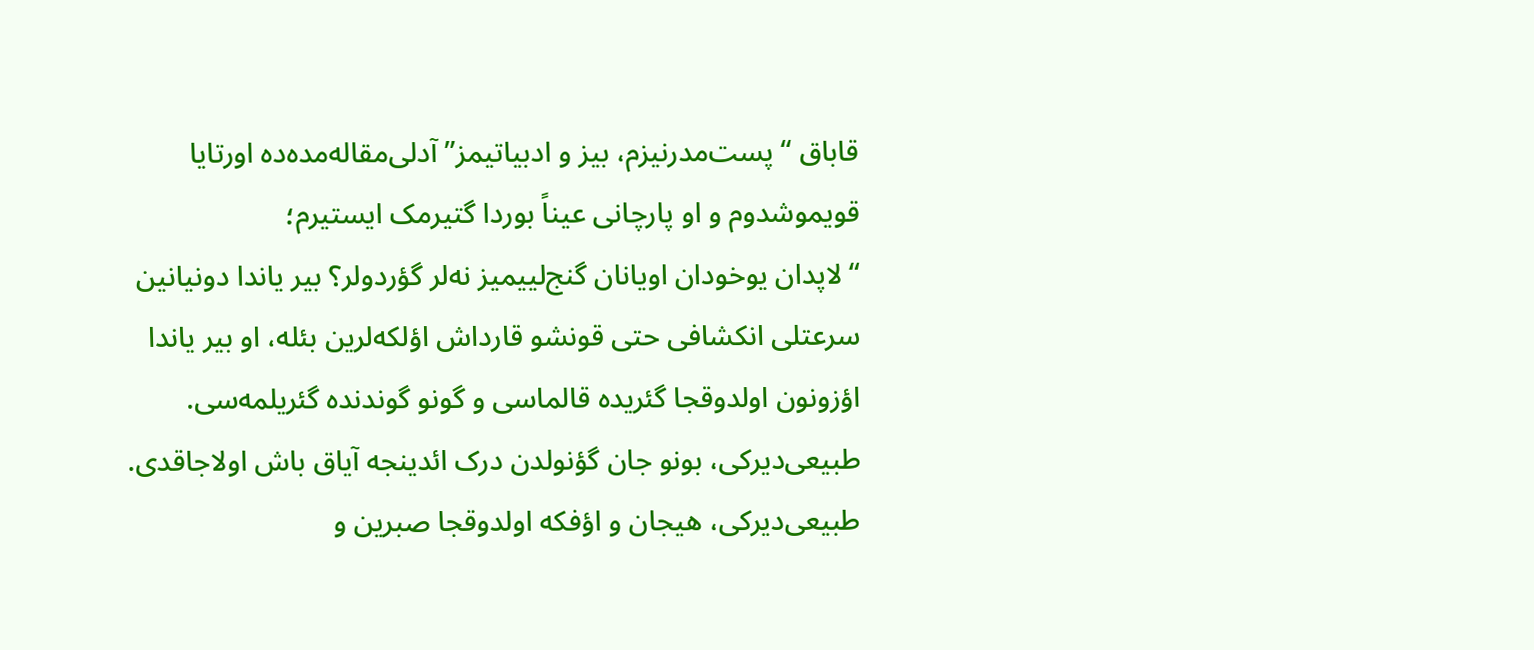قاباق “پست‌مدرنیزم، بیز و ادبیاتیمز” آدلی‌مقاله‌مده‌ده اورتایا قویموشدوم و او پارچانی عیناً بوردا گتیرمک ایستیرم؛
“لاپدان یوخودان اویانان گنج‌لییمیز نه‌لر گؤردولر؟ بیر یاندا دونیانین سرعتلی انکشافی حتی قونشو قارداش اؤلکه‌لرین بئله، او بیر یاندا اؤزونون اولدوقجا گئریده قالماسی و گونو گوندنده گئریلمه‌سی. طبیعی‌دیرکی، بونو جان گؤنولدن درک ائدینجه آیاق باش اولاجاقدی. طبیعی‌دیرکی، هیجان و اؤفکه اولدوقجا صبرین و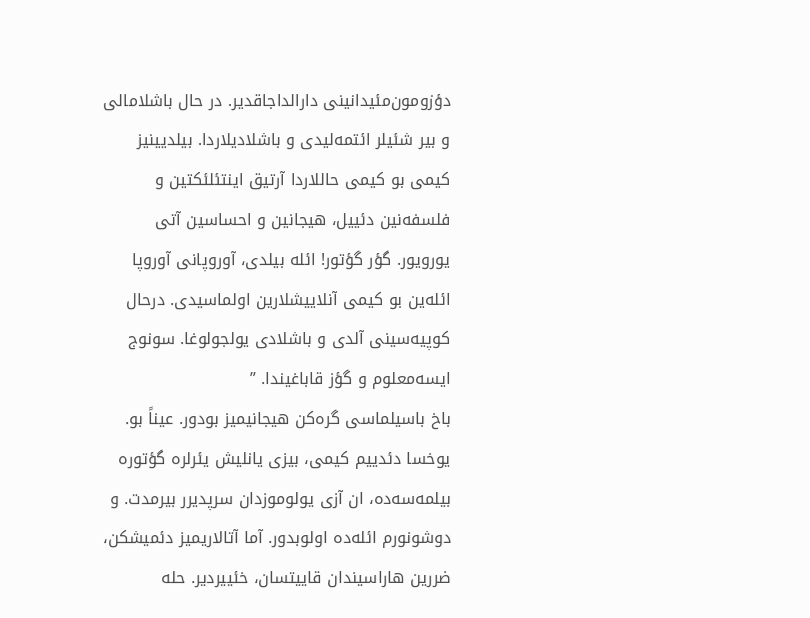دؤزومون‌مئیدانینی دارالداجاقدیر. در حال باشلامالی و بیر شئیلر ائتمه‌لیدی و باشلادیلاردا. بیلدیینیز کیمی بو کیمی حاللاردا آرتیق اینتئلئکتین و فلسفه‌نین دئییل، هیجانین و احساسین آتی یورویور. گؤر گؤتور! ائله بیلدی، آوروپانی آوروپا ائله‌ین بو کیمی آنلاییشلارین اولماسیدی. درحال کوپیه‌سینی آلدی و باشلادی یولجولوغا. سونوج ایسه‌معلوم و گؤز قاباغیندا. ”
باخ باسیلماسی گره‌کن هیجانیمیز بودور. عیناً بو. یوخسا دئدییم کیمی، بیزی یانلیش یئرلره گؤتوره بیلمه‌سه‌ده، ان آزی یولوموزدان سرپدیرر بیر‌مدت. و دوشونورم ائله‌ده اولوبدور. آما آتالاریمیز دئمیشکن، ضررین هاراسیندان قاییتسان، خئییردیر. حله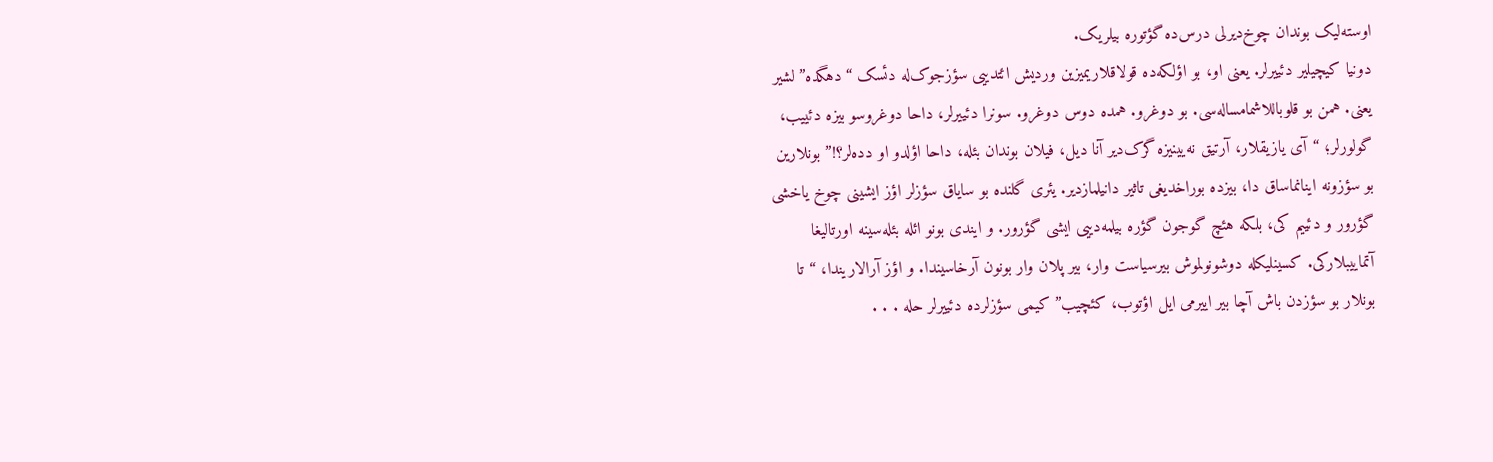اوسته‌لیک بوندان چوخ‌دیرلی درس‌ده گؤتوره بیلریک.
دونیا کیچیلیر دئییرلر. یعنی او، بو اؤلکه‌ده قولاقلاریمیزین وردیش ائتدییی سؤزجوک‌له دئسک “دهگده”لشیر یعنی. همن بو قلوباللاشما‌مساله‌سی. بو دوغرو. همده دوس دوغرو. سونرا دئییرلر، داحا دوغروسو بیزه دئییب، گولورلر؛ “آی یازیقلار، آرتیق نه‌یینیزه گرک‌دیر آنا دیل، فیلان بوندان بئله، داحا اؤلدو او دده‌لر؟!” بونلارین بو سؤزونه اینانماساق دا، بیزده بوراخدیغی تاثیر دانیلمازدیر. یئری گلنده بو سایاق سؤزلر اؤز ایشینی چوخ یاخشی گؤرور و دئییم کی، بلکه هئچ گوجون گؤره بیلمه‌دییی ایشی گؤرور. و ایندی بونو ائله بئله‌سینه اورتالیغا آتماییبلارکی. کسینلیکله دوشونولموش بیر‌سیاست وار، بیر پلان وار بونون آرخاسیندا. و اؤز آرالاریندا، “تا بونلار بو سؤزدن باش آچا بیر اییرمی ایل اؤتوب، کئچیب” کیمی سؤزلرده دئییرلر حله . . .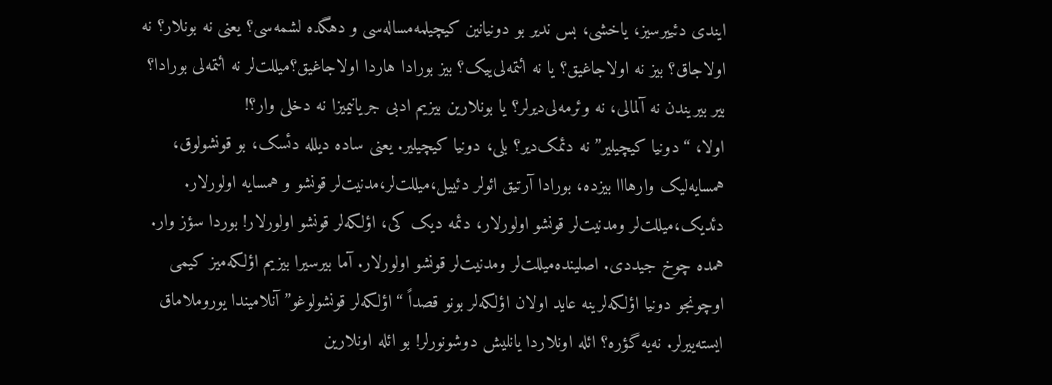ایندی دئییرسیز، یاخشی، بس ندیر بو دونیانین کیچیلمه‌مساله‌سی و‌ دهگده لشمه‌سی؟ یعنی نه بونلار؟ نه اولاجاق؟ بیز نه اولاجاغیق؟ یا نه ائتمه‌لی‌ییک؟ بیز بورادا هاردا اولاجاغیق؟‌میللت‌لر نه ائتمه‌لی بورادا؟ بیر بیریندن نه آلمالی، نه وئرمه‌لی‌دیرلر؟ یا بونلارین بیزیم ادبی جریانیمیزا نه دخلی وار؟!
اولا، “دونیا کیچیلیر” نه دئمک‌دیر؟ بلی، دونیا کیچیلیر. یعنی ساده دیلله دئسک، بو قونشولوق، همسایه‌لیک وارهااا بیزده، بورادا آرتیق ائولر دئییل،‌میللت‌لر،‌مدنیت‌لر قونشو و همسایه اولورلار. دئدیک،‌میللت‌لر و‌مدنیت‌لر قونشو اولورلار، دئمه دیک کی، اؤلکه‌لر قونشو اولورلار! بوردا سؤز وار. همده چوخ جیددی. اصلینده‌میللت‌لر و‌مدنیت‌لر قونشو اولورلار. آما بیر‌سیرا بیزیم اؤلکه‌میز کیمی اوچونجو دونیا اؤلکه‌لرینه عاید اولان اؤلکه‌لر بونو قصداً “اؤلکه‌لر قونشولوغو” آنلامیندا یوروملاماق ایسته‌ییرلر. نه‌یه گؤره؟ ائله اونلاردا یانلیش دوشونورلر! بو ائله اونلارین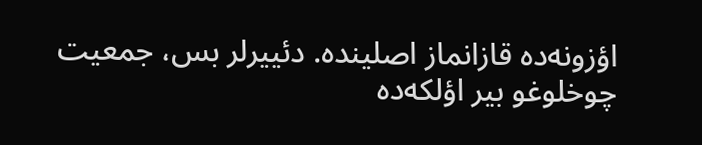اؤزونه‌ده قازانماز اصلینده. دئییرلر بس، جمعیت چوخلوغو بیر اؤلکه‌ده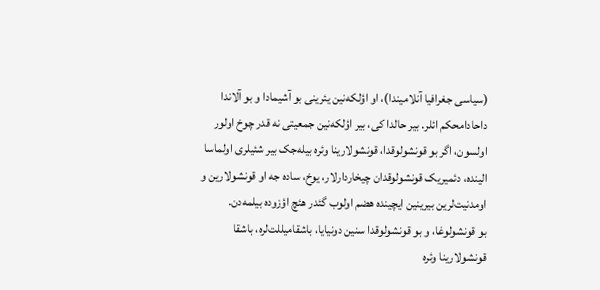(سیاسی جغرافیا آنلامیندا)، او اؤلکه‌نین یئرینی بو آشیمادا و بو آلاندا داحادا‌محکم ائلر. بیر حالدا کی، بیر اؤلکه‌نین جمعیتی نه قدر چوخ اولور اولسون، اگر بو قونشولوقدا، قونشولارینا وئره بیله‌جک بیر شئیلری اولماسا الینده، دئمیریک قونشولوقدان چیخاردارلار، یوخ، ساده جه او قونشولارین و او‌مدنیت‌لرین بیرینین ایچینده هضم اولوب گئدر هئچ اؤزو‌ده بیلمه‌دن.
بو قونشولوغا، و بو قونشولوقدا سنین دونیایا، باشقا‌میللت‌لره، باشقا قونشولارینا وئره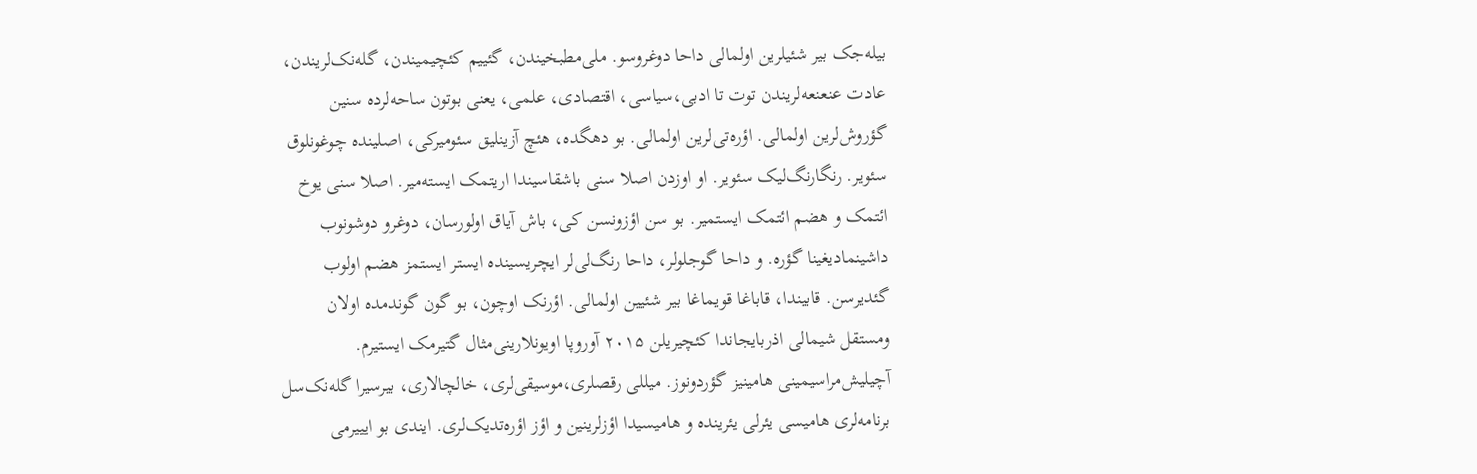بیله‌جک بیر شئیلرین اولمالی داحا دوغروسو. ملی‌مطبخیندن، گئییم کئچیمیندن، گله‌نک‌لریندن، عادت عنعنعه‌لریندن توت تا ادبی،‌سیاسی، اقتصادی، علمی، یعنی بوتون ساحه‌لرده سنین گؤروش‌لرین اولمالی. اؤره‌تی‌لرین اولمالی. بو ‌دهگده، هئچ آزینلیق سئومیرکی، اصلینده چوغونلوق سئویر. رنگارنگ‌لیک سئویر. او اوزدن اصلا سنی باشقاسیندا اریتمک ایسته‌میر. اصلا سنی یوخ ائتمک و هضم ائتمک ایستمیر. بو سن اؤزونسن کی، باش آیاق اولورسان، دوغرو دوشونوب داشینمادیغینا گؤره. و داحا گوجلولر، داحا رنگ‌لی‌لر ایچریسینده ایستر ایستمز هضم اولوب گئدیرسن. قابیندا، قاباغا قویماغا بیر شئیین اولمالی. اؤرنک اوچون، بو گون گوندمده اولان و‌مستقل شیمالی اذربایجاندا کئچیریلن ۲۰۱۵ آوروپا اویونلارینی‌مثال گتیرمک ایستیرم. آچیلیش‌مراسیمینی هامینیز گؤردونوز. میللی رقصلری،‌موسیقی‌لری، خالچالاری، بیر‌سیرا گله‌نک‌سل برنامه‌لری هامیسی یئرلی یئرینده و هامیسیدا اؤزلرینین و اؤز اؤره‌تدیک‌لری. ایندی بو ایییرمی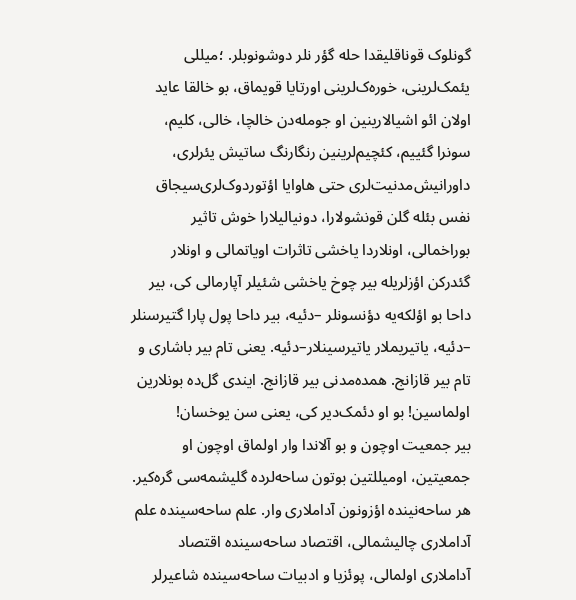گونلوک قوناقلیقدا حله گؤر نلر دوشونوبلر. ؛‌میللی یئمک‌لرینی، خوره‌ک‌لرینی اورتایا قویماق، بو خالقا عاید اولان ائو اشیالارینین او جومله‌‌دن خالچا، خالی، کلیم، سونرا گئییم، کئچیم‌لرینین رنگارنگ ساتیش یئرلری، داورانیش‌مدنیت‌لری حتی هاوایا اؤتوردوک‌لری‌سیجاق نفس بئله گلن قونشولارا، دونیالیلارا خوش تاثیر بوراخمالی، اونلاردا یاخشی تاثرات اویاتمالی و اونلار گئدرکن اؤزلریله بیر چوخ یاخشی شئیلر آپارمالی کی، بیر داحا بو اؤلکه‌یه دؤنسونلر –دئیه، بیر داحا پول پارا گتیرسنلر –دئیه، یاتیریملار یاتیرسینلار–دئیه. یعنی تام بیر باشاری و تام بیر قازانج. همده‌مدنی بیر قازانج. ایندی گل‌ده بونلارین اولماسین! بو او دئمک‌دیر کی، یعنی سن یوخسان!
بیر جمعیت اوچون و بو آلاندا وار اولماق اوچون او جمعیتین، او‌میللتین بوتون ساحه‌لرده گلیشمه‌سی گره‌کیر. هر ساحه‌نینده اؤزونون آداملاری وار. علم ساحه‌سینده علم آداملاری چالیشمالی، اقتصاد ساحه‌سینده اقتصاد آداملاری اولمالی، پوئزیا و ادبیات ساحه‌سینده شاعیرلر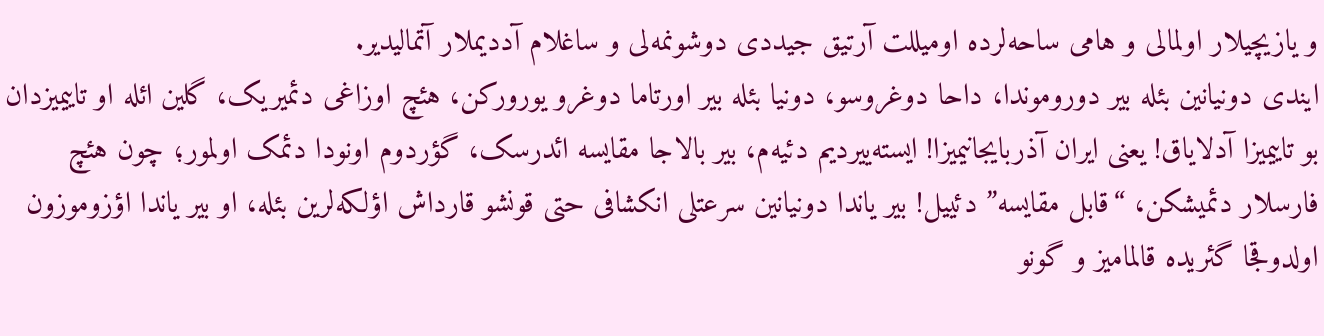و یازیچیلار اولمالی و هامی ساحه‌لرده او‌میللت آرتیق جیددی دوشونمه‌لی و ساغلام آددیملار آتمالیدیر.
ایندی دونیانین بئله بیر دوروموندا، داحا دوغروسو، دونیا بئله بیر اورتاما دوغرو یورورکن، هئچ اوزاغی دئمیریک، گلین ائله او تاییمیزدان بو تاییمیزا آدلایاق! یعنی ایران آذربایجانیمیزا! ایسته‌ییردیم دئیه‌م، بیر بالاجا‌ مقایسه ائدرسک، گؤردوم اونودا دئمک اولمور؛ چون هئچ فارسلار دئمیشکن، “قابل‌ مقایسه” دئییل! بیر یاندا دونیانین سرعتلی انکشافی حتی قونشو قارداش اؤلکه‌لرین بئله، او بیر یاندا اؤزوموزون اولدوقجا گئریده قالمامیز و گونو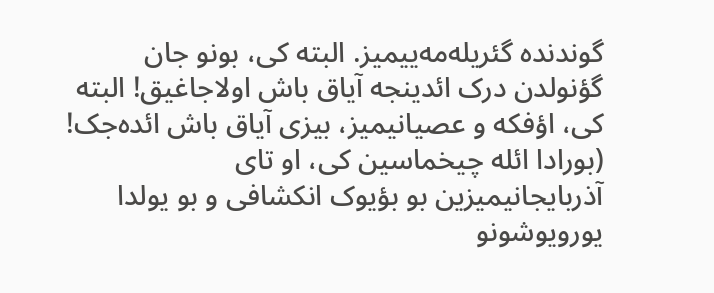گوندنده گئریله‌مه‌ییمیز. البته کی، بونو جان گؤنولدن درک ائدینجه آیاق باش اولاجاغیق! البته کی، اؤفکه و عصیانیمیز، بیزی آیاق باش ائده‌جک! (بورادا ائله چیخماسین کی، او تای آذربایجانیمیزین بو بؤیوک انکشافی و بو یولدا یورویوشونو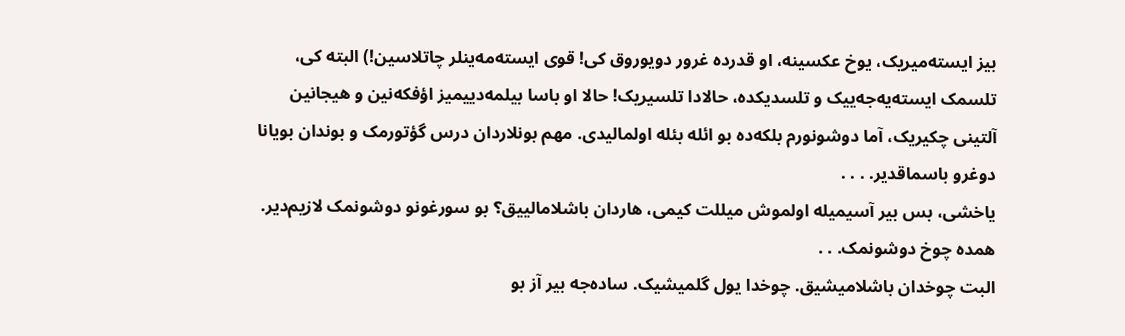بیز ایسته‌میریک، یوخ عکسینه، او قدرده غرور دویوروق کی! قوی ایسته‌مه‌ینلر چاتلاسین!) البته کی، تلسمک ایسته‌یه‌جه‌ییک و تلسدیکده، حالادا تلسیریک! حالا او باسا بیلمه‌دییمیز اؤفکه‌نین و هیجانین آلتینی چکیریک، آما دوشونورم بلکه‌ده بو ائله بئله اولمالیدی. مهم بونلاردان درس گؤتورمک و بوندان بویانا دوغرو باسماقدیر. . . .
یاخشی، بس بیر آسیمیله اولموش ‌میللت کیمی، هاردان باشلامالییق؟ بو سورغونو دوشونمک لازیم‌دیر. همده چوخ دوشونمک. . .
البت چوخدان باشلامیشیق. چوخدا یول گلمیشیک. ساده‌جه بیر آز بو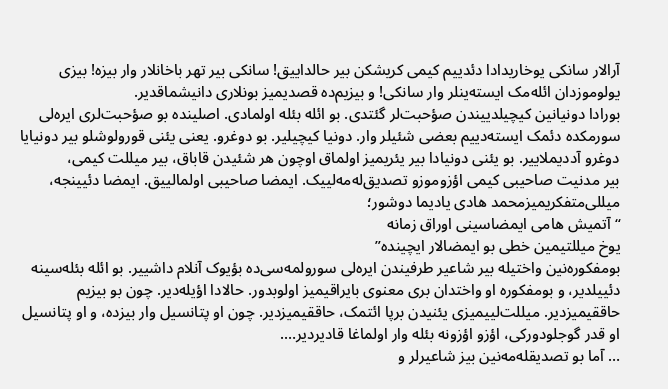آرالار سانکی یوخاریدادا دئدییم کیمی کریشکن بیر حالداییق! سانکی بیر تهر باخانلار وار بیزه! بیزی یولوموزدان ائله‌مک ایسته‌ینلر وار سانکی! و بیزیم‌ده قصدیمیز بونلاری دانیشماقدیر.
بورادا دونیانین کیچیلدییندن صؤحبت‌لر گئتدی. بو ائله بئله اولمادی. اصلینده بو صؤحبت‌لری ایره‌لی سورمکده دئمک ایسته‌دییم بعضی شئیلر وار. دونیا کیچیلیر. بو دوغرو. یعنی یئنی قورولوشلو بیر دونیایا دوغرو آددیملاییر. بو یئنی دونیادا بیر یئریمیز اولماق اوچون هر شئیدن قاباق، بیر‌ میللت کیمی، بیر ‌مدنیت صاحیبی کیمی اؤزوموزو تصدیق‌له‌مه‌لییک. ایمضا صاحیبی اولمالییق. ایمضا دئیینجه،‌ میللی‌متفکریمیز‌محمد هادی یادیما دوشور؛
“آتمیش هامی ایمضاسینی اوراق زمانه
یوخ ‌میللتیمین خطی بو ایمضالار ایچینده”
بو‌مفکوره‌نین واختیله بیر شاعیر طرفیندن ایره‌لی سورولمه‌سی‌ده بؤیوک آنلام داشییر. بو ائله بئله‌سینه دئییلدیر، و بو‌مفکوره او واختدان بری ‌معنوی بایراقیمیز اولوبدور. حالادا اؤیله‌دیر. چون بو بیزیم حاققیمیزدیر. میللت‌لییمیزی یئنیدن برپا ائتمک، حاققیمیزدیر. چون او پتانسیل وار بیزده، و او پتانسیل او قدر گوجلودورکی، اؤزو اؤزونه بئله وار اولماغا قادیردیر….
… آما بو تصدیقله‌مه‌نین بیز شاعیرلر و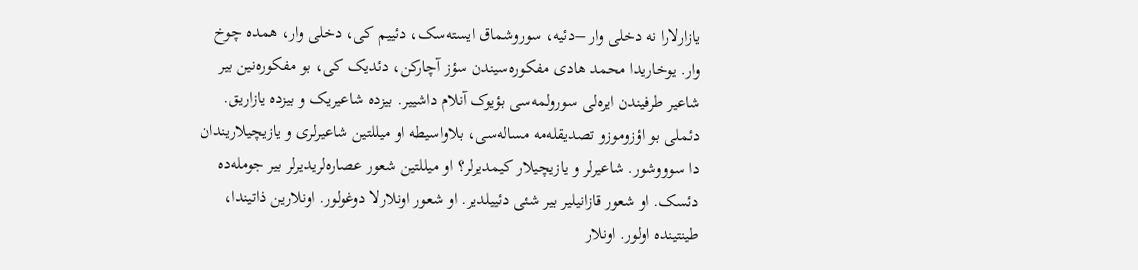یازارلارا نه دخلی وار –دئیه، سوروشماق ایسته‌سک، دئییم کی، دخلی وار، همده چوخ وار. یوخاریدا‌ محمد هادی‌ مفکوره‌سیندن سؤز آچارکن، دئدیک کی، بو ‌مفکوره‌نین بیر شاعیر طرفیندن ایره‌لی سورولمه‌سی بؤیوک آنلام داشییر. بیزده شاعیریک و بیزده یازاریق. دئملی بو اؤزوموزو تصدیقله‌مه ‌مساله‌سی، بلاواسیطه او‌ میللتین شاعیرلری و یازیچیلاریندان دا سوووشور. شاعیرلر و یازیچیلار کیمدیرلر؟ او‌ میللتین شعور عصاره‌لریدیرلر بیر جومله‌‌ده دئسک. او شعور قازانیلیر بیر شئی دئییلدیر. او شعور اونلارلا دوغولور. اونلارین ذاتیندا، طینتینده اولور. اونلار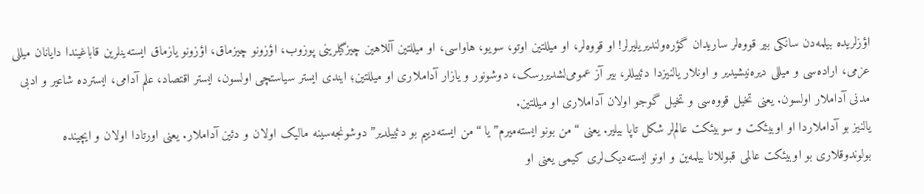اؤزلریده بیلمه‌دن سانکی بیر قووه‌لر ساریدان گؤره‌و‌لندیریلیرلر! او قووه‌لر، او ‌میللتین اوتو، سویو، هاواسی، او ‌میللتین آللاهین چیزگیلرینی پوزوب، اؤزونو چیزماق، اؤزونو یازماق ایسته‌ینلرین قاباغیندا دایانان ‌میللی عزمی، اراده‌سی و ‌میللی ‌دیره‌نیشیدیر و اونلار یالنیزدا دئییللر، بیر آز عمومی‌لشدیررسک، دوشونور و یازار آداملاری او ‌میللتین؛ ایندی ایستر‌ سیاستچی اولسون، ایستر اقتصاد، علم آدامی، ایسترده شاعیر و ادبی‌ مدنی آداملار اولسون. یعنی تخیل قووه‌سی و تخیل گوجو اولان آداملاری او‌ میللتین.
یالنیز بو آداملاردا او اوبیئکت و سوبیئکت عالم‌لر شکل تاپا بیلیر. یعنی “من بونو ایسته‌میرم” یا “من ایسته‌دییم بو دئییلدیر” دوشونجه‌سینه ‌مالیک اولان و دئین آداملار. یعنی اورتادا اولان و ایچینده بولوندوقلاری بو اوبیئکت عالمی قبوللانا بیلمه‌ین و اونو ایسته‌دیک‌لری کیمی یعنی او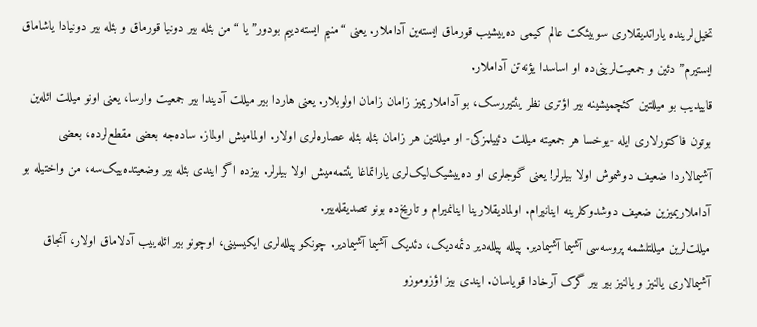تخیل‌لرینده یاراتدیقلاری سوبیئکت عالم کیمی ده‌ییشیب قورماق ایسته‌ین آداملار. یعنی “منیم ایسته‌دییم بودور” یا “من بئله بیر دونیا قورماق و بئله بیر دونیادا یاشاماق ایستیرم” دئین و جمعیت‌لرینی‌ده او اساسدا یؤنه‌تن آداملار.
قاییدیب بو ‌میللتین کئچمیشینه بیر اؤتری نظر یئتیررسک، بو آداملاریمیز زامان زامان اولوبلار. یعنی هاردا بیر میللت آدیندا بیر جمعیت وارسا، یعنی اونو ‌میللت ائله‌ین بوتون فاکتورلاری ایله -یوخسا هر جمعیته ‌میللت دئییلمزکی- او‌ میللتین هر زامان بئله بئله عصاره‌لری اولار. اولمامیش اولماز. ساده‌جه بعضی ‌مقطع‌لرده، بعضی آشیمالاردا ضعیف دوشموش اولا بیلرلر! یعنی گوجلری او ده‌ییشیک‌لیک‌لری یاراتماغا یئتمه‌میش اولا بیلرلر. بیزده اگر ایندی بئله بیر وضعیتده‌ییک‌سه، ‌من واختیله بو آداملاریمیزین ضعیف دوشدوکلرینه اینانیرام. اولمادیقلارینا اینانمیرام و تاریخ‌ده بونو تصدیقله‌ییر.
میللت‌لرین ‌میللتلشمه پروسه‌سی آشیما آشیمادیر. پیلله پیلله‌دیر دئمه‌دیک، دئدیک آشیما آشیمادیر. چونکو پیلله‌لری ایکیسینی، اوچونو بیر ائله‌ییب آدلاماق اولار، آنجاق آشیمالاری یالنیز و یالنیز بیر بیر گرک آرخادا قویاسان. ایندی بیز اؤزوموزو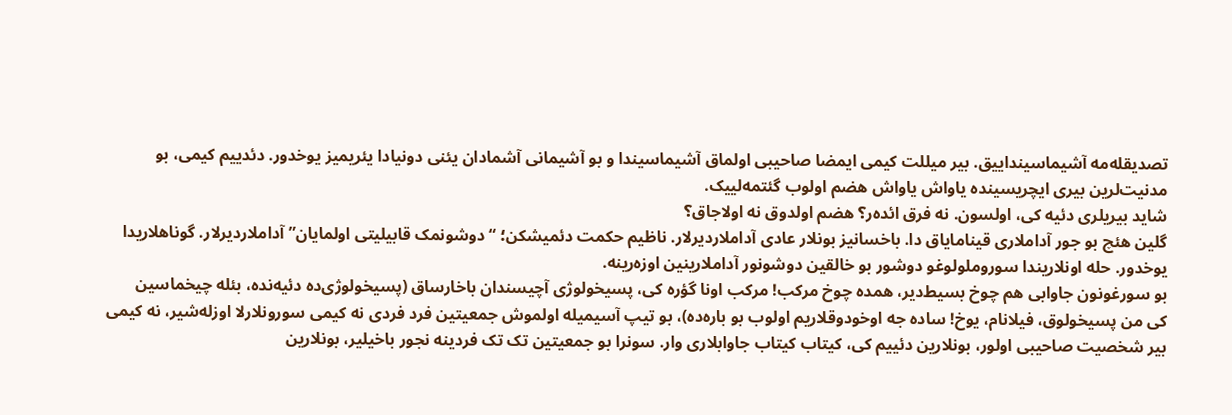تصدیقله‌مه آشیماسینداییق. بیر میللت کیمی ایمضا صاحیبی اولماق آشیماسیندا و بو آشیمانی آشمادان یئنی دونیادا یئریمیز یوخدور. دئدییم کیمی، بو‌ مدنیت‌لرین بیری ایچریسینده یاواش یاواش هضم اولوب گئتمه‌لییک.
شاید بیریلری دئیه کی، اولسون. نه فرق ائده‌ر؟ هضم اولدوق نه اولاجاق؟
گلین هئچ بو جور آداملاری قینامایاق دا. باخسانیز بونلار عادی آداملاردیرلار. ناظیم حکمت دئمیشکن؛ “دوشونمک قابیلیتی اولمایان” آداملاردیرلار. گوناهلاریدا یوخدور. حله اونلاریندا سوروملولوغو دوشور بو خالقین دوشونور آداملارینین اوزه‌رینه.
بو سورغونون جاوابی هم چوخ بسیط‌دیر، همده چوخ‌ مرکب! مرکب اونا گؤره کی، پسیخولوژی آچیسندان باخارساق (پسیخولوژی‌ده دئیه‌نده، بئله چیخماسین کی ‌من پسیخولوق، فیلانام، یوخ! ساده جه اوخودوقلاریم اولوب بو باره‌ده)، بو تیپ آسیمیله اولموش جمعیتین فرد فردی نه کیمی سورونلارلا اوزله‌شیر، نه کیمی بیر شخصیت صاحیبی اولور، بونلارین دئییم کی، کیتاب کیتاب جاوابلاری وار. سونرا بو جمعیتین تک تک فردینه نجور باخیلیر، بونلارین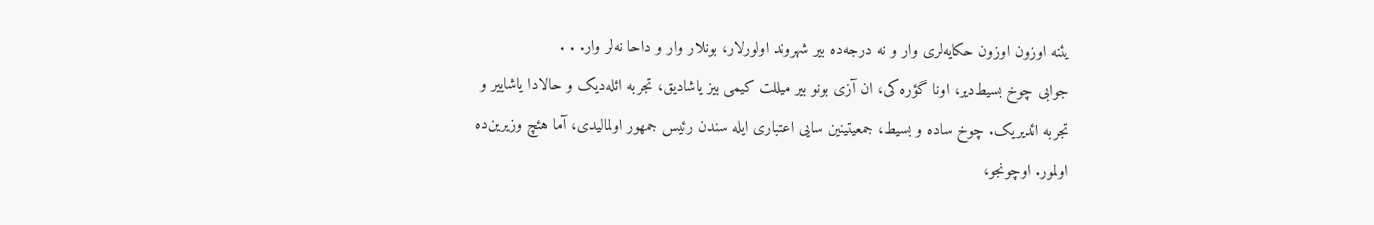یئنه اوزون اوزون حکایه‌لری وار و نه درجه‌ده بیر شهروند اولورلار، بونلار وار و داحا نه‌لر وار. . .
جوابی چوخ بسیط‌دیر، اونا گؤره کی، ان آزی بونو بیر میللت کیمی بیز یاشادیق، تجربه ائله‌دیک و حالادا یاشاییر و تجربه ائدیریک. چوخ ساده و بسیط، جمعیتینین سایی اعتباری ایله سندن رئیس جمهور اولمالیدی، آما هئچ وزیرین‌ده اولمور. اوچونجو،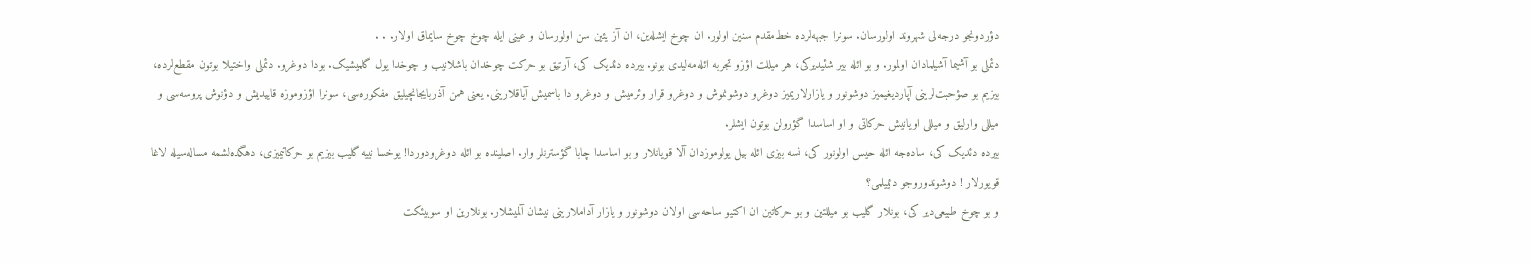دؤردونجو درجه‌لی شهروند اولورسان. سونرا جبهه‌لر‌ده خط‌مقدم سنین اولور. ان چوخ ایشله‌ین، ان آز یئین سن اولورسان و عینی ایله چوخ چوخ سایماق اولار. . .
دئملی بو آشیما آشیلمادان اولمور. و بو ائله بیر شئیدیرکی، هر ‌میللت اؤزو تجربه ائله‌مه‌لیدی بونو. بیرده دئدیک کی، آرتیق بو حرکت چوخدان باشلانیب و چوخدا یول گلمیشیک. بودا دوغرو. دئملی واختیلا بوتون‌ مقطع‌لرده، بیزیم بو صؤحبت‌لرینی آپاردیغیمیز دوشونور و یازارلاریمیز دوغرو دوشونموش و دوغرو قرار وئرمیش و دوغرو دا باسمیش آیاقلارینی. یعنی همن آذربایجانچیلیق ‌مفکوره‌سی، سونرا اؤزوموزه قاییدیش و دؤنوش پروسه‌سی و‌ میللی وارلیق و ‌میللی اویانیش حرکاتی و او اساسدا گؤرولن بوتون ایشلر.
بیرده دئدیک کی، ساده‌جه ائله حیس اولونور کی، نسه بیزی ائله بیل یولوموزدان آلا قویانلار و بو اساسدا چابا گؤسترنلر وار. اصلینده بو ائله دوغرودوردا! یوخسا نییه گلیب بیزیم بو حرکاتیمیزی، ‌دهگده‌لشمه‌ مساله‌سیله لاغا قویورلار ! دوشوندوروجو دئییلمی؟
و بو چوخ طبیعی‌دیر کی، بونلار گلیب بو ‌میللتین و بو حرکاتین ان اکتیو ساحه‌سی اولان دوشونور و یازار آداملارینی نیشان آلمیشلار. بونلارین او سوبیئکت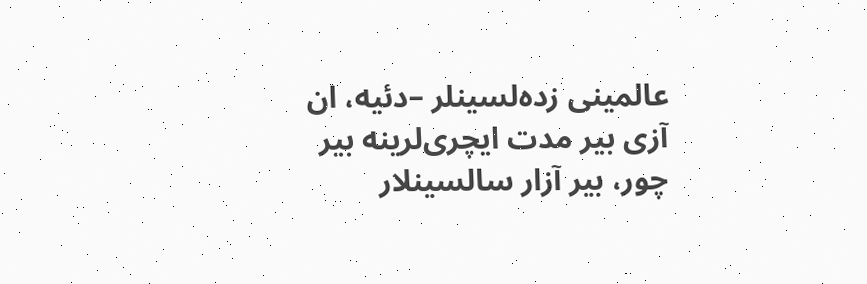عالمینی زده‌لسینلر –دئیه، ان آزی بیر ‌مدت ایچری‌لرینه بیر چور، بیر آزار سالسینلار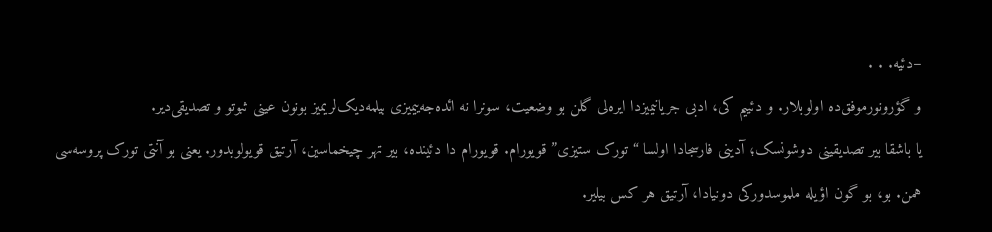–دئیه. . .
و گؤرونور‌موفق‌ده اولوبلار. و دئییم کی، ادبی جریانیمیزدا ایره‌لی گلن بو وضعیت، سونرا نه ائده‌جه‌ییمیزی بیلمه‌دیک‌لریمیز بونون عینی ثبوتو و تصدیقی‌دیر.
یا باشقا بیر تصدیقینی دوشونسک؛ آدینی فارسجادا اولسا “تورک ستیزی” قویورام. قویورام دا دئینده، بیر تهر چیخماسین، آرتیق قویولوبدور. یعنی بو آنتی تورک پروسه‌سی همن. بو، بو گون اؤیله ‌ملموسدورکی دونیادا، آرتیق هر کس بیلیر.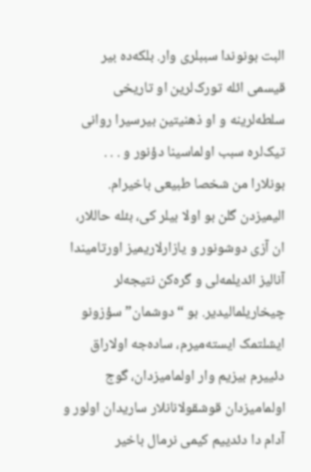البت بونوندا سببلری وار. بلکه‌ده بیر قیسمی ائله تورک‌لرین او تاریخی سلطه‌لرینه و او ذهنیتین بیر‌سیرا روانی تیک‌لره سبب اولماسینا دؤنور و . . .
بونلارا‌ من شخصا طبیعی باخیرام. الیمیزدن گلن بو اولا بیلر کی، بئله حاللار، ان آزی دوشونور و یازارلاریمیز اورتامیندا آنالیز ائدیلمه‌لی و گره‌کن نتیجه‌لر چیخاریلمالیدیر. بو “دوشمان” سؤزونو ایشلتمک ایسته‌میرم، ساده‌جه اولاراق دئییرم بیزیم وار اولمامیزدان، گوج اولمامیزدان قوشقولانانلار ساریدان اولور و آدام دا دئدییم کیمی نرمال باخیر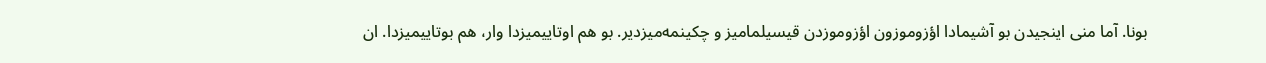بونا. آما‌ منی اینجیدن بو آشیمادا اؤزوموزون اؤزوموزدن قیسیلمامیز و چکینمه‌میزدیر. بو هم اوتاییمیزدا وار، هم بوتاییمیزدا. ان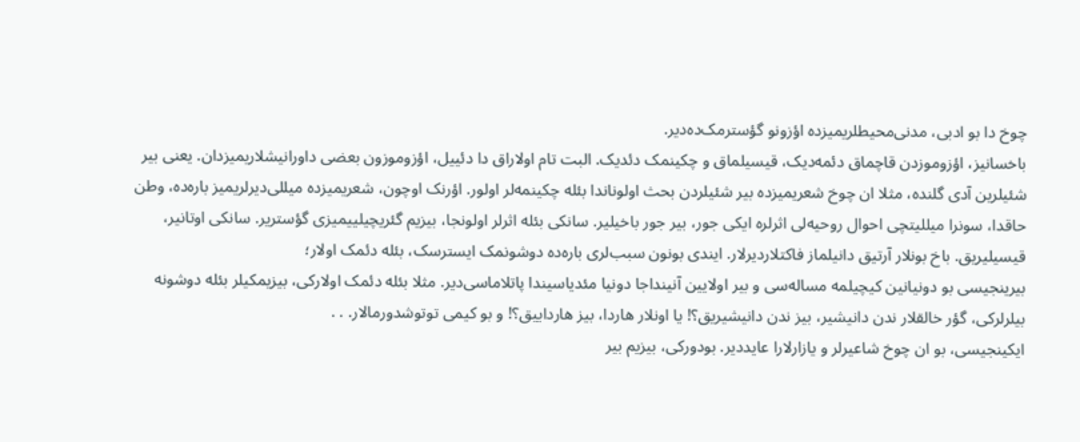چوخ دا بو ادبی،‌ مدنی‌محیطلریمیزده اؤزونو گؤسترمک‌ده‌دیر.
باخسانیز، اؤزوموزدن قاچماق دئمه‌دیک، قیسیلماق و چکینمک دئدیک. البت تام اولاراق دا دئییل، اؤزوموزون بعضی داورانیشلاریمیزدان. یعنی بیر شئیلرین آدی گلنده، ‌مثلا ان چوخ شعریمیزده بیر شئیلردن بحث اولوناندا بئله چکینمه‌لر اولور. اؤرنک اوچون، شعریمیزده ‌میللی‌دیرلریمیز باره‌ده، وطن حاقدا، سونرا ‌میللیتچی احوال روحیه‌لی اثرلره ایکی جور، بیر جور باخیلیر. سانکی بئله اثرلر اولونجا، بیزیم گئریچیلییمیزی گؤستریر. سانکی اوتانیر، قیسیلیریق. باخ بونلار آرتیق دانیلماز فاکتلاردیرلار. ایندی بونون سبب‌لری باره‌ده دوشونمک ایسترسک، بئله دئمک اولار؛
بیرینجیسی بو دونیانین کیچیلمه ‌مساله‌سی و بیر اولایین آنینداجا دونیا ‌مئدیاسیندا پاتلاماسی‌دیر. مثلا بئله دئمک اولارکی، بیزیمکیلر بئله دوشونه بیلرلرکی، گؤر خالقلار ندن دانیشیر، بیز ندن دانیشیریق؟! یا اونلار هاردا، بیز هارداییق؟! و بو کیمی توتوشدورمالار. . .
ایکینجیسی، بو ان چوخ شاعیرلر و یازارلارا عاید‌دیر. بودورکی، بیزیم بیر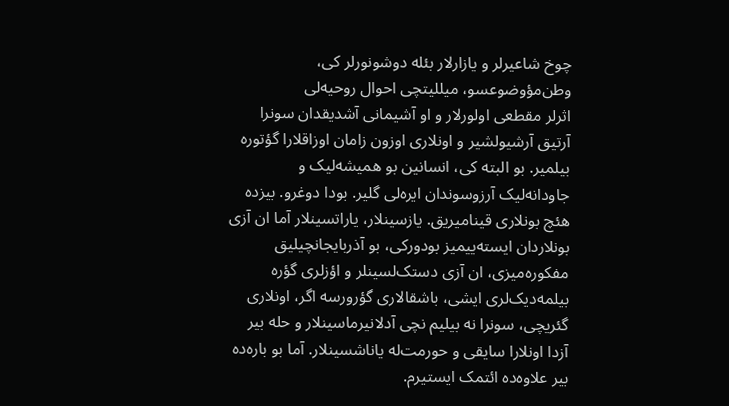چوخ شاعیرلر و یازارلار بئله دوشونورلر کی، وطن‌مؤوضوعسو،‌ میللیتچی احوال روحیه‌لی اثرلر ‌مقطعی اولورلار و او آشیمانی آشدیقدان سونرا آرتیق آرشیولشیر و اونلاری اوزون زامان اوزاقلارا گؤتوره بیلمیر. بو البته کی، انسانین بو همیشه‌لیک و جاودانه‌لیک آرزوسوندان ایره‌لی گلیر. بودا دوغرو. بیزده هئچ بونلاری قینامیریق. یازسینلار، یاراتسینلار آما ان آزی بونلاردان ایسته‌ییمیز بودورکی، بو آذربایجانچیلیق‌ مفکوره‌میزی، ان آزی دستک‌لسینلر و اؤزلری گؤره بیلمه‌دیک‌لری ایشی، باشقالاری گؤرورسه اگر، اونلاری گئریچی، سونرا نه بیلیم نچی آدلانیرماسینلار و حله بیر آزدا اونلارا سایقی و حورمت‌له یاناشسینلار. آما بو باره‌ده بیر علاوه‌ده ائتمک ایستیرم.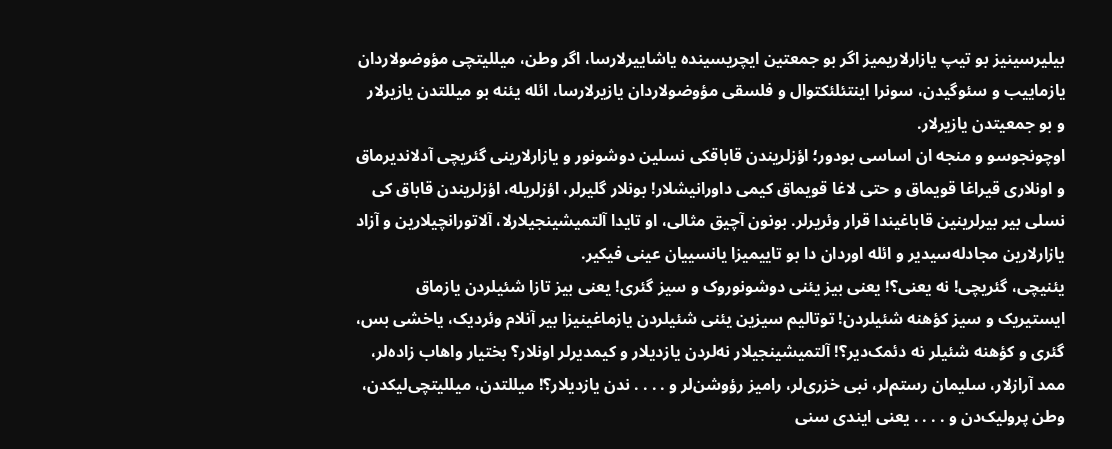بیلیرسینیز بو تیپ یازارلاریمیز اگر بو جمعتین ایچریسینده یاشاییرلارسا، اگر وطن، ‌میللیتچی‌ مؤوضولاردان یازماییب و سئوگیدن، سونرا اینتئلئکتوال و فلسقی ‌مؤوضولاردان یازیرلارسا، ائله یئنه بو‌ میللتدن یازیرلار و بو جمعیتدن یازیرلار.
اوچونجوسو و ‌منجه ان اساسی بودور؛ اؤزلریندن قاباقکی نسلین دوشونور و یازارلارینی گئریچی آدلاندیرماق و اونلاری قیراغا قویماق و حتی لاغا قویماق کیمی داورانیشلار! بونلار گلیرلر، اؤزلریله، اؤزلریندن قاباق کی نسلی بیر بیرلرینین قاباغیندا قرار وئریرلر. بونون آچیق ‌مثالی، او تایدا آلتمیشینجیلارلا، آلاتورانچیلارین و آزاد یازارلارین ‌مجادله‌سیدیر و ائله اوردان دا بو تاییمیزا یانسییان عینی فیکیر.
یئنیچی، گئریچی! نه یعنی؟! یعنی بیز یئنی دوشونوروک و ‌سیز گئری! یعنی بیز تازا شئیلردن یازماق ایستیریک و‌ سیز کؤهنه شئیلردن! توتالیم ‌سیزین یئنی شئیلردن یازماغینیزا بیر آنلام وئردیک، یاخشی بس، گئری و کؤهنه شئیلر نه دئمک‌دیر؟! آلتمیشینجیلار نه‌لردن یازدیلار و کیمدیرلر اونلار؟ بختیار واهاب زاده‌لر،‌ ممد آرازلار، سلیمان رستم‌لر، نبی خزری‌لر، رامیز رؤوشن‌لر و . . . . ندن یازدیلار؟! میللتدن، ‌میللیتچی‌لیکدن، وطن پرولیک‌دن و . . . . یعنی ایندی سنی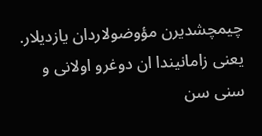چیمچشدیرن ‌مؤوضولاردان یازدیلار. یعنی زامانیندا ان دوغرو اولانی و سنی سن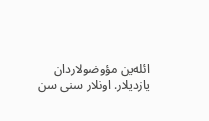ائله‌ین ‌مؤوضولاردان یازدیلار. اونلار سنی سن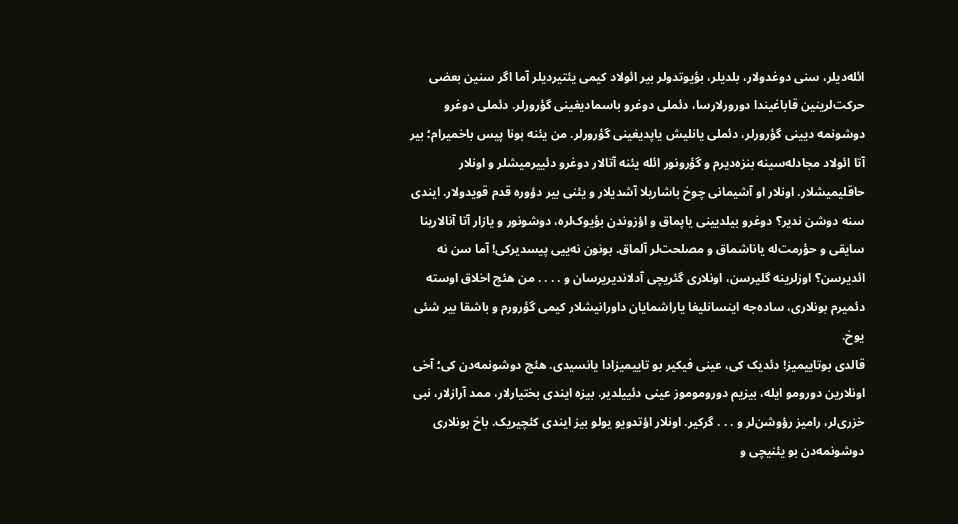ائله‌دیلر، سنی دوغدولار، بلدیلر، بؤیوتدولر بیر ائولاد کیمی یئتیردیلر آما اگر سنین بعضی حرکت‌لرینین قاباغیندا دورورلارسا، دئملی دوغرو باسمادیغینی گؤرورلر. دئملی دوغرو دوشونمه دیینی گؤرورلر، دئملی یانلیش یاپدیغینی گؤرورلر. من یئنه بونا پیس باخمیرام؛ بیر آتا ائولاد ‌مجادله‌سینه بنزه‌دیرم و گؤرونور ائله یئنه آتالار دوغرو دئییرمیشلر و اونلار حاقلیمیشلار. اونلار او آشیمانی چوخ باشاریلا آشدیلار و یئنی بیر دؤوره قدم قویدولار. ایندی سنه دوشن ندیر؟ دوغرو بیلدیینی یاپماق و اؤزوندن بؤیوک‌لره، دوشونور و یازار آتا آنالارینا سایقی و حؤرمت‌له یاناشماق و ‌مصلحت‌لر آلماق. بونون نه‌ییی پیسدیرکی! آما سن نه ائدیرسن؟ اوزلرینه گلیرسن، اونلاری گئریچی آدلاندیریرسان و . . . . من هئچ اخلاق اوسته دئمیرم بونلاری، ساده‌جه اینسانلیغا یاراشمایان داورانیشلار کیمی گؤرورم و باشقا بیر شئی یوخ.
قالدی بوتاییمیز! دئدیک کی، عینی فیکیر بو تاییمیزادا یانسیدی. هئچ دوشونمه‌دن کی؛ آخی اونلارین دورومو ایله، بیزیم دوروموموز عینی دئییلدیر. بیزه ایندی بختیارلار،‌ ممد آرازلار، نبی خزری‌لر، رامیز رؤوشن‌لر و . . . گرکیر. اونلار اؤتدویو یولو بیز ایندی کئچیریک. باخ بونلاری دوشونمه‌دن بو یئنیچی و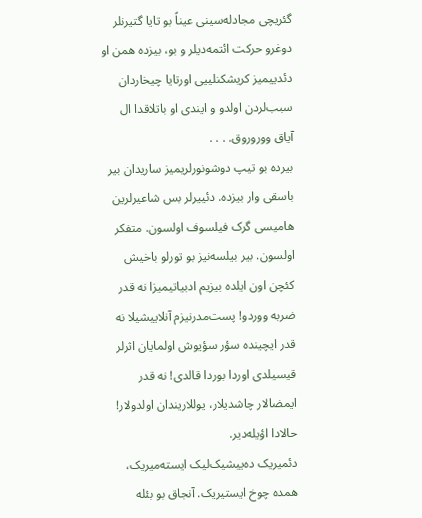گئریچی ‌مجادله‌سینی عیناً بو تایا گتیرنلر دوغرو حرکت ائتمه‌دیلر و بو، بیزده همن او دئدییمیز کریشکنلییی اورتایا چیخاردان سبب‌لردن اولدو و ایندی او باتلاقدا ال آیاق ووروروق. . . .
بیرده بو تیپ دوشونورلریمیز ساریدان بیر باسقی وار بیزده. دئییرلر بس شاعیرلرین هامیسی گرک فیلسوف اولسون. متفکر اولسون. بیر بیلسه‌نیز بو تورلو باخیش کئچن اون ایلده بیزیم ادبیاتیمیزا نه قدر ضربه ووردو! پست‌مدرنیزم آنلاییشیلا نه قدر ایچینده سؤر سؤیوش اولمایان اثرلر قیسیلدی اوردا بوردا قالدی! نه قدر ایمضالار چاشدیلار، یوللاریندان اولدولار! حالادا اؤیله‌دیر.
دئمیریک ده‌ییشیک‌لیک ایسته‌میریک، همده چوخ ایستیریک. آنجاق بو بئله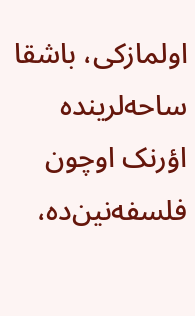اولمازکی، باشقا ساحه‌لرینده اؤرنک اوچون فلسفه‌نین‌ده،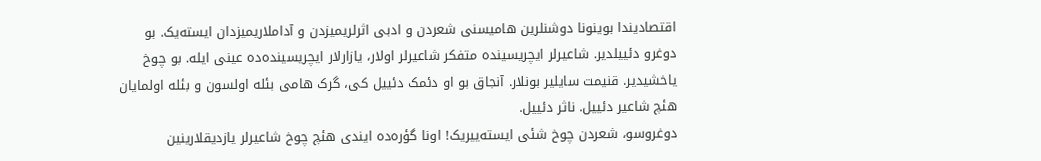اقتصادیندا بوینونا دوشنلرین هامیسنی شعردن و ادبی اثرلریمیزدن و آداملاریمیزدان ایسته‌یک. بو دوغرو دئییلدیر. شاعیرلر ایچریسینده ‌متفکر شاعیرلر اولار، یازارلار ایچریسینده‌ده عینی ایله. بو چوخ یاخشیدیر. قنیمت سایلیر بونلار. آنجاق بو او دئمک دئییل کی، گرک هامی بئله اولسون و بئله اولمایان هئچ شاعیر دئییل. ناثر دئییل.
دوغروسو، شعردن چوخ شئی ایسته‌ییریک! اونا گؤره‌ده ایندی هئچ چوخ شاعیرلر یازدیقلارینین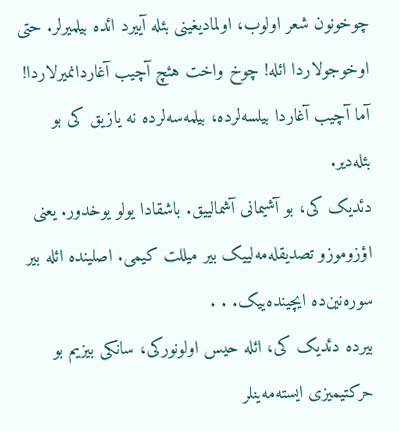چوخونون شعر اولوب، اولمادیغینی بئله آییرد ائده بیلمیرلر. حتی اوخوجولاردا ائله! چوخ واخت هئچ آچیب آغاردانمیرلاردا! آما آچیب آغاردا بیلسه‌لرده، بیلمه‌سه‌لرده نه یازیق کی بو بئله‌دیر.
دئدیک کی، بو آشیمانی آشمالییق. باشقادا یولو یوخدور. یعنی اؤزوموزو تصدیقله‌مه‌لییک بیر میللت کیمی. اصلینده ائله بیر سوره‌نین‌ده ایچینده‌ییک. . .
بیرده دئدیک کی، ائله حیس اولونورکی، سانکی بیزیم بو حرکتیمیزی ایسته‌مه‌ینلر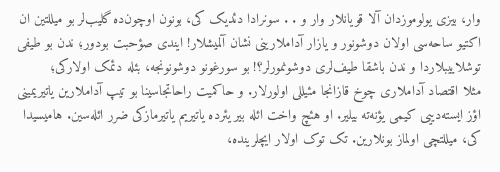وار، بیزی یولوموزدان آلا قویانلار وار و . . سونرادا دئدیک کی، بونون اوچون‌ده گلیب‌لر بو ‌میللتین ان اکتیو ساحه‌سی اولان دوشونور و یازار آداملارینی نشان آلمیشلار! ایندی صؤحبت بودور؛ ندن بو طیفی توشلاییبلاردا و ندن باشقا طیف‌لری دوشونمورلر؟! بو سورغونو دوشونونجه، بئله دئمک اولارکی؛
مثلا اقتصاد آداملاری چوخ قازانجا‌ مئیللی اولورلار. و حاکمیت راحاتجاسینا بو تیپ آداملارین یاتیریمینی اؤز ایسته‌دییی کیمی یؤنه‌ته بیلیر. او هئچ واخت ائله بیر یئرده یاتیریم یاتیرمازکی ضرر ائله‌سین. هامیسیدا کی،‌ میللتچی اولماز بونلارین. تک توک اولار ایچلرینده،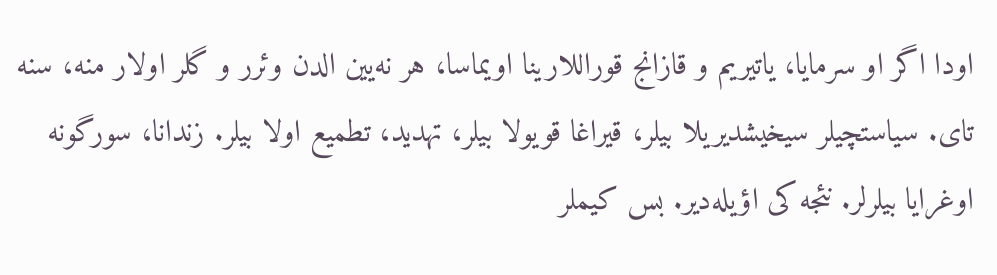اودا اگر او سرمایا، یاتیریم و قازانج قوراللارینا اویماسا، هر نه‌یین الدن وئرر و گلر اولار ‌منه، سنه تای. سیاستچیلر‌ سیخیشدیریلا بیلر، قیراغا قویولا بیلر، تهدید، تطمیع اولا بیلر. زندانا، سورگونه اوغرایا بیلرلر. نئجه کی اؤیله‌دیر. بس کیملر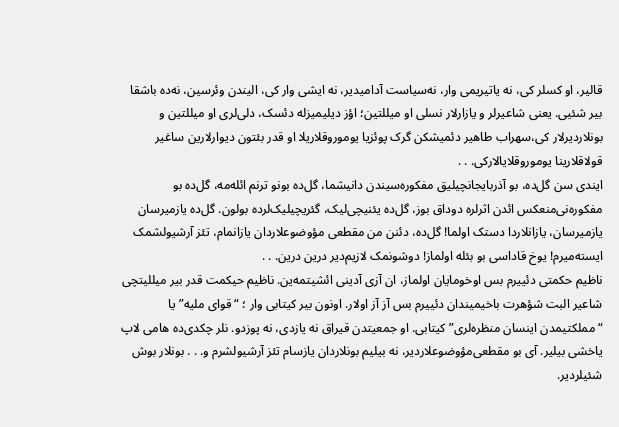قالیر، او کسلر کی، نه یاتیریمی وار، نه‌سیاست آدامیدیر، نه ایشی وار کی، الیندن وئرسین، نه‌ده باشقا بیر شئیی. یعنی شاعیرلر و یازارلار نسلی او ‌میللتین؛ اؤز دیلیمیزله دئسک، دلی‌لری او ‌میللتین و بونلاردیرلار کی،‌سهراب طاهیر دئمیشکن گرک پوئزیا یوموروقلاریلا او قدر بئتون دیوارلارین ساغیر قولاقلارینا یوموروقلایالارکی. . .
ایندی سن گل‌ده، بو آذربایجانچیلیق ‌مفکوره‌سیندن دانیشما، گل‌ده بونو ترنم ائله‌مه، گل‌ده بو‌ مفکوره‌نی‌منعکس ائدن اثرلره دوداق بوز، گل‌ده یئنیچی‌لیک، گئریچیلیک‌لرده بولون. گل‌ده یازمیرسان یازمیرسان، یازانلاردا دستک اولما! گل‌ده، دئنن ‌من‌ مقطعی ‌مؤوضوعلاردان یازانمام، تئز آرشیولشمک ایسته‌میرم! یوخ قاداسی بو بئله اولماز! دوشونمک لازیم‌دیر درین درین. . .
ناظیم حکمتی دئییرم بس اوخومایان اولماز، ان آزی آدینی ائشیتمه‌ین. ناظیم حیکمت قدر بیر‌ میللیتچی شاعیر البت شؤهرت باخیمیندان دئییرم بس آز آز اولار. اونون بیر کیتابی وار ؛ “قوای ‌ملیه” یا “مملکتیمدن اینسان ‌منظره‌لری” کیتابی. او جمعیتدن قیراق نه یازدی، نه پوزدو. نلر چکدی‌ده هامی لاپ یاخشی بیلیر. آی بو‌ مقطعی‌مؤوضوعلاردیر، نه بیلیم بونلاردان یازسام تئز آرشیولشرم و. . . بونلار بوش شئیلردیر.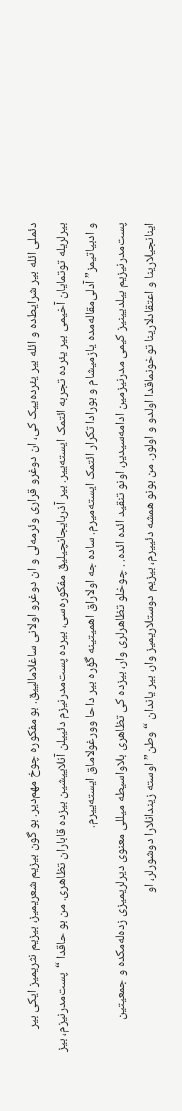دئملی ائله بیر شرایط‌ده و ائله بیر یئرده‌ییک کی، ان دوغرو قراری وئرمه‌لی و ان دوغرو اولانی ساغلامالییق. بو‌ مفکوره چوخ ‌مهم‌دیر. بو گون بیزیم شعریمیز، بیزیم نثریمیز ایکی بیر بیرلریله توتمایان آخیمی بیر یئرده تجربه ائتمک ایسته‌ییر. بیر آذربایجانچیلیق ‌مفکوره‌سی، بیرده پست‌مدرنیزم دئییلن آنلاییشین بیزده قاباران تظاهری. من بو حاقدا “پست‌مدرنیزم، بیز و ادبیاتیمز” آدلی‌مقاله‌مده یازمیشام و بورادا تکرار ائتمک ایسته‌میرم. ساده جه اولاراق اهمیتینه گؤره بیر داحا وورغولاماق ایسته‌ییرم.
پست‌مدرنیزیم بیلدیینیز کیمی ‌مدرنیزمین ادامه‌سیدیر، اونو تنقید ائده ائده. . چوخلو تظاهرلری وار، بیزده کی تظاهری بلاواسیطه ‌میللی‌ معنوی ‌دیرلریمیزی زده‌له‌مکده و جمعیتین اینانجیلارینا و اعتقادلارینا توخونماقدا اولدو و اولور. من بونو همشه دئییرم، بیزیم دوستلاریمیز وار، بیر یاندان “وطن” اوسته زیندانلارا دوشورلر، او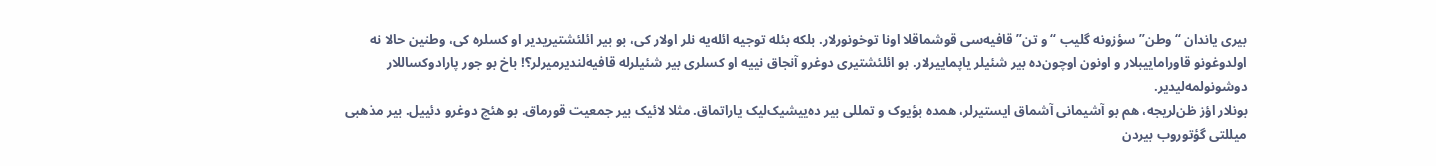بیری یاندان “وطن” سؤزونه گلیب “و تن” قافیه‌سی قوشماقلا اونا توخونورلار. بلکه بئله توجیه ائله‌یه نلر اولار کی، بو بیر ائلئشتیریدیر او کسلره کی، وطنین حالا نه اولدوغونو قاوراماییبلار و اونون اوچون‌ده بیر شئیلر یاپماییرلار. بو ائلئشتیری دوغرو آنجاق نییه او کسلری بیر شئیلرله قافیه‌لندیرمیرلر؟! باخ بو جور پارادوکساللار دوشونولمه‌لیدیر.
بونلار اؤز ظن‌لریجه، هم بو آشیمانی آشماق ایستیرلر، همده بؤیوک و تمللی بیر ده‌ییشیک‌لیک یاراتماق. مثلا لائیک بیر جمعیت قورماق. بو هئچ دوغرو دئییل. بیر‌ مذهبی‌ میللتی گؤتوروب بیردن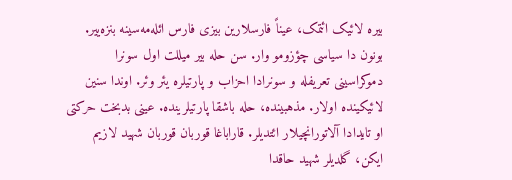بیره لائیک ائتمک، عیناً فارسلارین بیزی فارس ائله‌مه‌سینه بنزه‌ییر. بونون دا ‌سیاسی چؤزومو وار. سن حله بیر میللت اول سونرا دموکراسینی تعریفله و سونرادا احزاب و پارتیلره یئر وئر. اوندا سنین لائیکینده اولار. مذهبینده، حله باشقا پارتیلرینده. عینی بدبخت حرکتی او تایدادا آلاتورانچیلار ائتدیلر. قاراباغا قوربان قوربان شهید لازیم ایکن، گلدیلر شهید حاقدا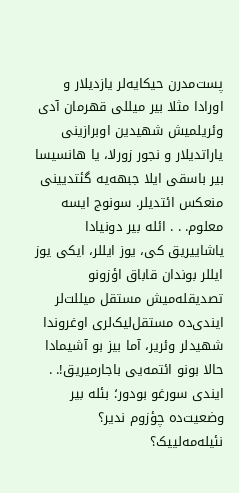پست‌مدرن حیکایه‌لر یازدیلار و اورادا‌ مثلا بیر ‌میللی قهرمان آدی وئریلمیش شهیدین اوبرازینی یاراتدیلار و نجور زورلا، یا هانسیسا بیر باسقی ایلا جبهه‌یه گئتدیینی‌ منعکس ائتدیلر. سونوج ایسه‌ معلوم. . . ائله بیر دونیادا یاشاییریق کی، یوز ایللر، ایکی یوز ایللر بوندان قاباق اؤزونو تصدیقله‌میش‌ مستقل‌ میللت‌لر ایندی‌ده ‌مستقل‌لیک‌لری اوغروندا شهیدلر وئریر، آما بیز بو آشیمادا حالا بونو ائتمه‌یی باجارمیریق!. .
ایندی سورغو بودور؛ بئله بیر وضعیت‌ده چؤزوم ندیر؟ نئیله‌مه‌لییک؟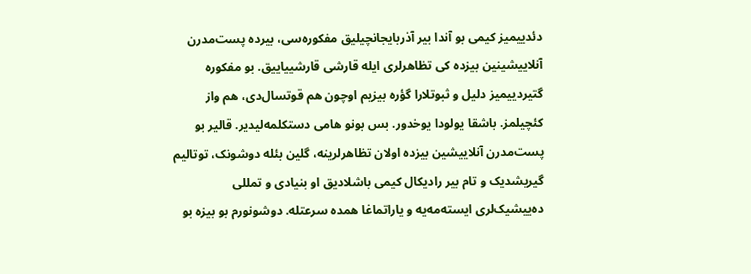دئدییمیز کیمی بو آندا بیر آذربایجانچیلیق‌ مفکوره‌سی، بیرده پست‌مدرن آنلاییشینین بیزده کی تظاهرلری ایله قارشی قارشییاییق. بو ‌مفکوره گتیردییمیز دلیل و ثبوتلارا گؤره بیزیم اوچون هم قوتسال‌دی، هم واز کئچیلمز. باشقا یولودا یوخدور. بس بونو هامی دستکلمه‌لیدیر. قالیر بو پست‌مدرن آنلاییشین بیزده اولان تظاهرلرینه، گلین بئله دوشونک، توتالیم گیریشدیک و تام بیر رادیکال کیمی باشلادیق او بنیادی و تمللی ده‌ییشیک‌لری ایسته‌مه‌یه و یاراتماغا همده سرعتله. دوشونورم بو بیزه بو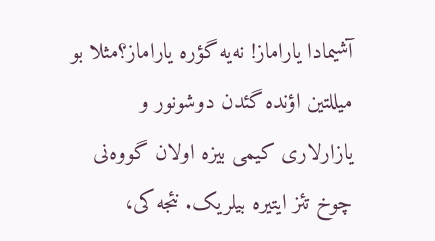آشیمادا یاراماز! نه‌یه گؤره یاراماز؟‌مثلا بو‌ میللتین اؤنده گئدن دوشونور و یازارلاری کیمی بیزه اولان گووه‌نی چوخ تئز ایتیره بیلریک. نئجه کی،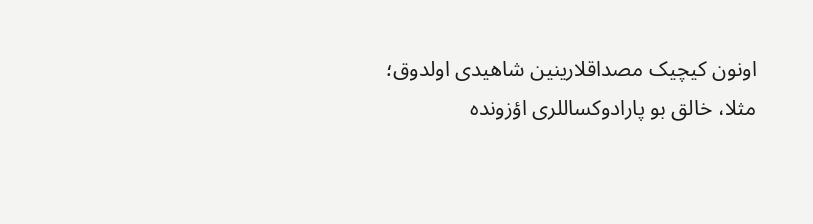اونون کیچیک ‌مصداقلارینین شاهیدی اولدوق؛‌ مثلا، خالق بو پارادوکساللری اؤزونده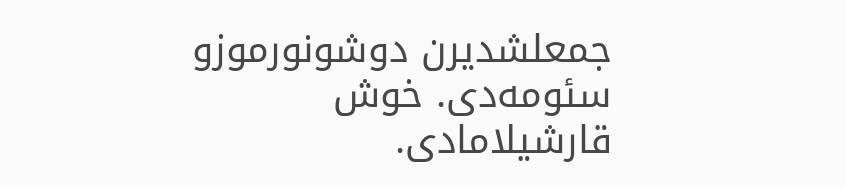جمعلشدیرن دوشونورموزو سئومه‌دی. خوش قارشیلامادی.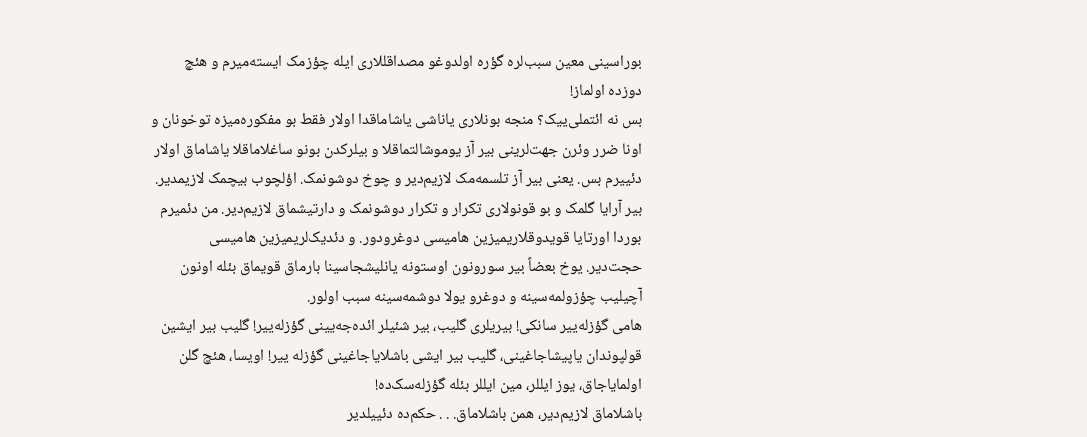بوراسینی ‌معین سبب‌لره گؤره اولدوغو‌ مصداقللاری ایله چؤزمک ایسته‌میرم و هئچ دوزده اولماز!
بس نه ائتملی‌ییک؟ ‌منجه بونلاری یاناشی یاشاماقدا اولار فقط بو ‌مفکوره‌میزه توخونان و اونا ضرر وئرن جهت‌لرینی بیر آز یوموشالتماقلا و بیلرکدن بونو ساغلاماقلا یاشاماق اولار دئییرم بس. یعنی بیر آز تلسمه‌مک لازیم‌دیر و چوخ دوشونمک. اؤلچوب بیچمک لازیمدیر. بیر آرایا گلمک و بو قونولاری تکرار و تکرار دوشونمک و دارتیشماق لازیم‌دیر. من دئمیرم بوردا اورتایا قویدوقلاریمیزین هامیسی دوغرودور. و دئدیک‌لریمیزین هامیسی حجت‌دیر. یوخ بعضاً بیر سورونون اوستونه یانلیشجاسینا بارماق قویماق بئله اونون آچیلیب چؤزولمه‌سینه و دوغرو یولا دوشمه‌سینه سبب اولور.
هامی گؤزله‌ییر سانکی! بیریلری گلیب، بیر شئیلر ائده‌جه‌یینی گؤزله‌ییر! گلیب بیر ایشین قولپوندان یاپیشاجاغینی، گلیب بیر ایشی باشلایاجاغینی گؤزله ییر! اویسا، هئچ گلن اولمایاجاق، یوز ایللر، ‌مین ایللر بئله گؤزله‌سک‌ده!
باشلاماق لازیم‌دیر، همن باشلاماق. . . حکم‌ده دئییلدیر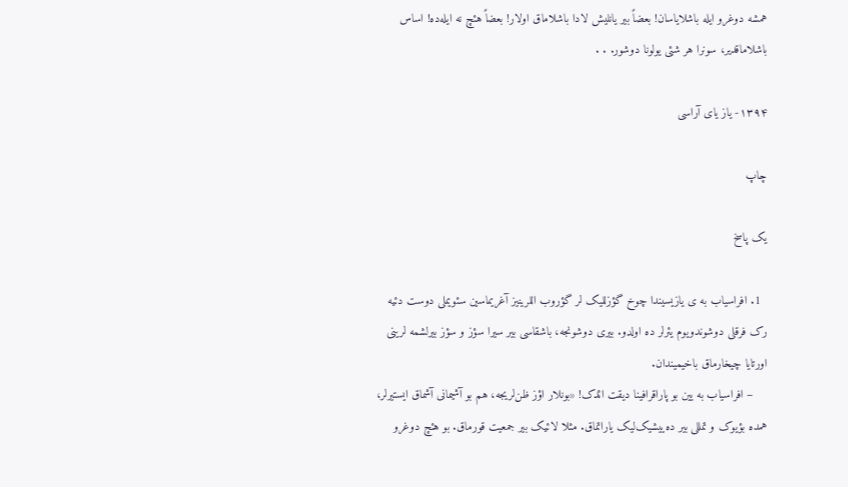همشه دوغرو ایله باشلایاسان! بعضاً بیر یانلیش لادا باشلاماق اولار! بعضاً هئچ نه ایله‌ده! اساس باشلاماقدیر، سونرا هر شئی یولونا دوشور. . .

۱۳۹۴- یاز یای آراسی

چاپ

یک پاسخ

  1. افراسیاب به ی یازیسیندا چوخ گؤزللیک لر گؤروب اللرینیز آغریماسین سئویملی دوست دئیه رک فرقلی دوشوندویوم یئرلر ده اولدو. بیری دوشونجه، باشقاسی بیر سیرا سؤز و سؤز بیرلشمه لرینی اورتایا چیخارماق باخیمیندان.
    – افراسیاب به یین بو پاراقرافینا دیقت ائدک! «بونلار اؤز ظن‌لریجه، هم بو آشیمانی آشماق ایستیرلر، همده بؤیوک و تمللی بیر ده‌ییشیک‌لیک یاراتماق. مثلا لائیک بیر جمعیت قورماق. بو هئچ دوغرو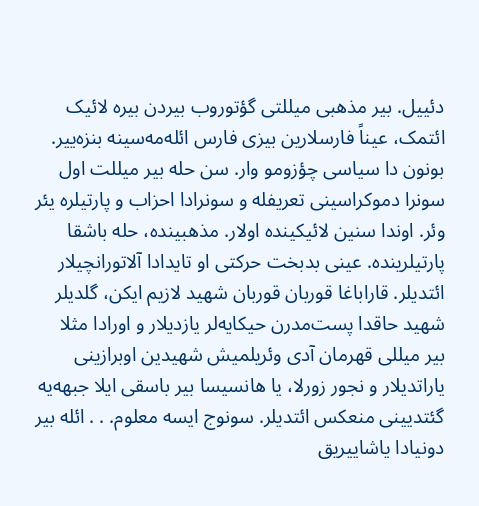دئییل. بیر‌ مذهبی‌ میللتی گؤتوروب بیردن بیره لائیک ائتمک، عیناً فارسلارین بیزی فارس ائله‌مه‌سینه بنزه‌ییر. بونون دا ‌سیاسی چؤزومو وار. سن حله بیر میللت اول سونرا دموکراسینی تعریفله و سونرادا احزاب و پارتیلره یئر وئر. اوندا سنین لائیکینده اولار. مذهبینده، حله باشقا پارتیلرینده. عینی بدبخت حرکتی او تایدادا آلاتورانچیلار ائتدیلر. قاراباغا قوربان قوربان شهید لازیم ایکن، گلدیلر شهید حاقدا پست‌مدرن حیکایه‌لر یازدیلار و اورادا‌ مثلا بیر ‌میللی قهرمان آدی وئریلمیش شهیدین اوبرازینی یاراتدیلار و نجور زورلا، یا هانسیسا بیر باسقی ایلا جبهه‌یه گئتدیینی‌ منعکس ائتدیلر. سونوج ایسه‌ معلوم. . . ائله بیر دونیادا یاشاییریق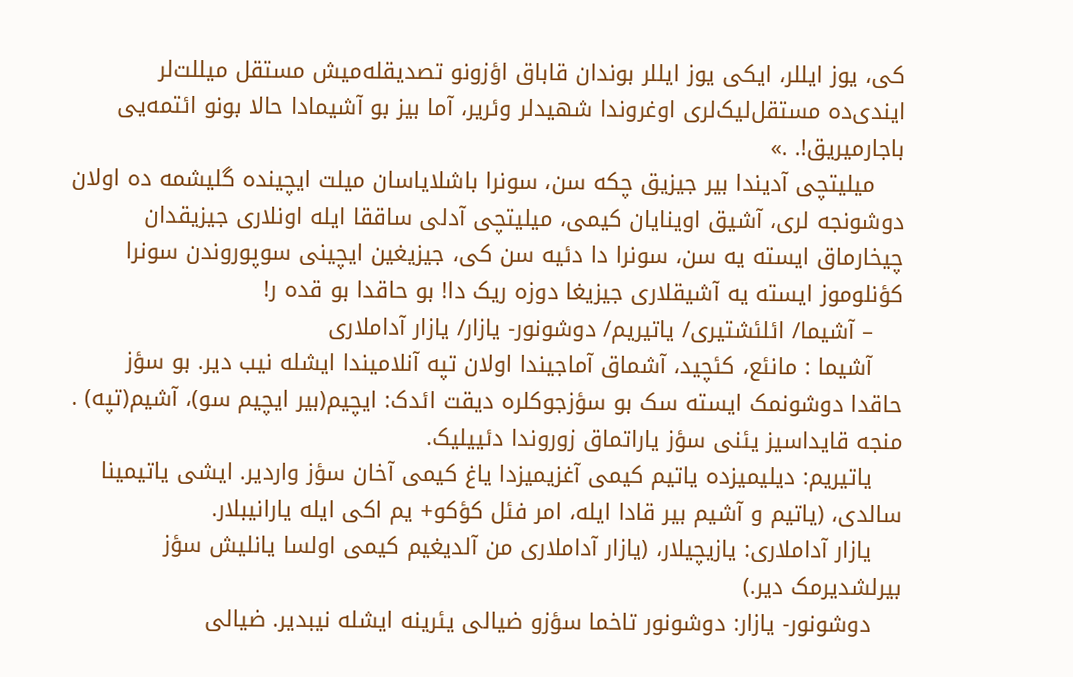کی، یوز ایللر، ایکی یوز ایللر بوندان قاباق اؤزونو تصدیقله‌میش‌ مستقل‌ میللت‌لر ایندی‌ده ‌مستقل‌لیک‌لری اوغروندا شهیدلر وئریر، آما بیز بو آشیمادا حالا بونو ائتمه‌یی باجارمیریق!. .»
    میلیتچی آدیندا بیر جیزیق چکه سن، سونرا باشلایاسان میلت ایچینده گلیشمه ده اولان دوشونجه لری، آشیق اوینایان کیمی، میلیتچی آدلی ساققا ایله اونلاری جیزیقدان چیخارماق ایسته یه سن، سونرا دا دئیه سن کی، جیزیغین ایچینی سوپوروندن سونرا کؤنلوموز ایسته یه آشیقلاری جیزیغا دوزه ریک دا! بو حاقدا بو قده ر!
    – آشیما/ ائلئشتیری/ یاتیریم/ دوشونور- یازار/ یازار آداملاری
    آشیما : مانئع، کئچید، آشماق آماجیندا اولان تپه آنلامیندا ایشله نیب دیر. بو سؤز حاقدا دوشونمک ایسته سک بو سؤزجوکلره دیقت ائدک: ایچیم(بیر ایچیم سو)، آشیم(تپه) . منجه قایداسیز یئنی سؤز یاراتماق زوروندا دئییلیک.
    یاتیریم: دیلیمیزده یاتیم کیمی آغزیمیزدا یاغ کیمی آخان سؤز واردیر. ایشی یاتیمینا سالدی، (یاتیم و آشیم بیر قادا ایله، امر فئل کؤکو+ یم اکی ایله یارانیبلار.
    یازار آداملاری: یازیچیلار، (یازار آداملاری من آلدیغیم کیمی اولسا یانلیش سؤز بیرلشدیرمک دیر.)
    دوشونور- یازار: دوشونور تاخما سؤزو ضیالی یئرینه ایشله نیبدیر. ضیالی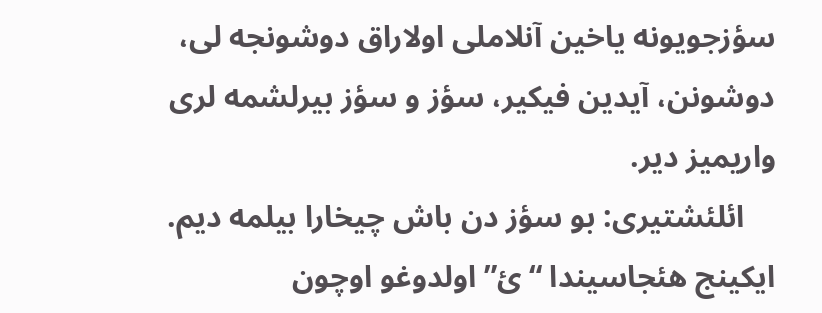سؤزجویونه یاخین آنلاملی اولاراق دوشونجه لی، دوشونن، آیدین فیکیر، سؤز و سؤز بیرلشمه لری واریمیز دیر.
    ائلئشتیری: بو سؤز دن باش چیخارا بیلمه دیم. ایکینج هئجاسیندا “ئ” اولدوغو اوچون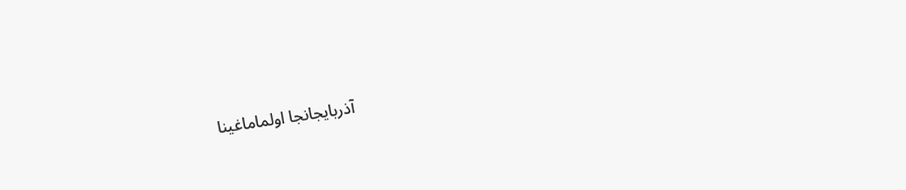آذربایجانجا اولماماغینا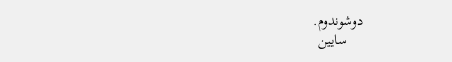دوشوندوم.
    سایین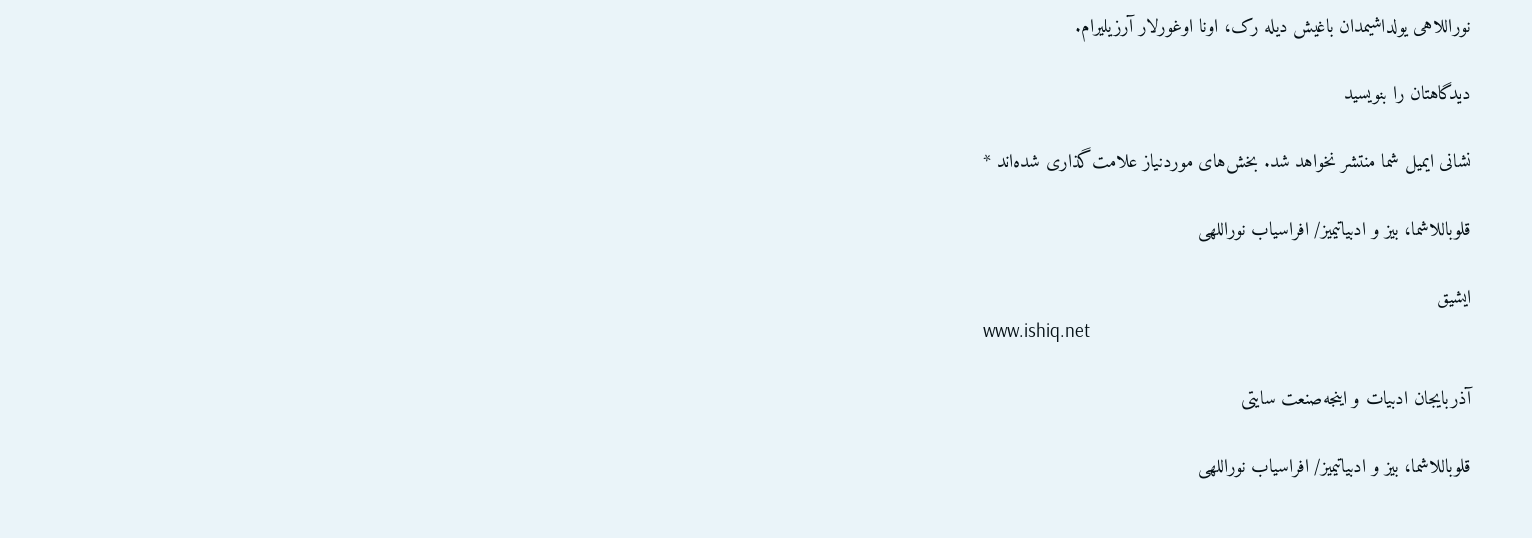نوراللاهی یولداشیمدان باغیش دیله رک، اونا اوغورلار آرزیلیرام.

دیدگاهتان را بنویسید

نشانی ایمیل شما منتشر نخواهد شد. بخش‌های موردنیاز علامت‌گذاری شده‌اند *

قلوباللاشما، بیز و ادبیاتیمیز/ افراسیاب نوراللهی

ایشیق
www.ishiq.net

آذربایجان ادبیات و اینجه‌صنعت سایتی

قلوباللاشما، بیز و ادبیاتیمیز/ افراسیاب نوراللهی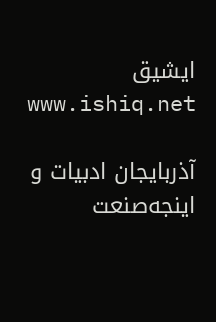ایشیق
www.ishiq.net

آذربایجان ادبیات و اینجه‌صنعت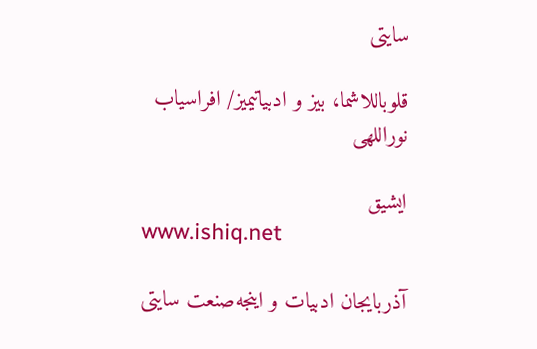سایتی

قلوباللاشما، بیز و ادبیاتیمیز/ افراسیاب نوراللهی

ایشیق
www.ishiq.net

آذربایجان ادبیات و اینجه‌صنعت سایتی